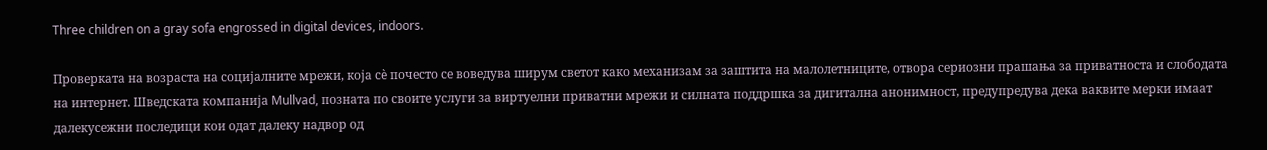Three children on a gray sofa engrossed in digital devices, indoors.

Проверката на возраста на социјалните мрежи, која сè почесто се воведува ширум светот како механизам за заштита на малолетниците, отвора сериозни прашања за приватноста и слободата на интернет. Шведската компанија Mullvad, позната по своите услуги за виртуелни приватни мрежи и силната поддршка за дигитална анонимност, предупредува дека ваквите мерки имаат далекусежни последици кои одат далеку надвор од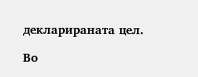декларираната цел.

Во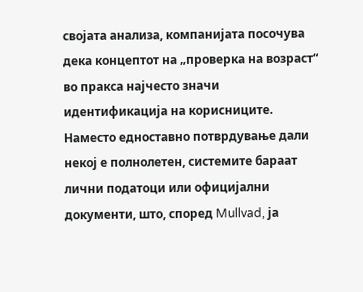својата анализа, компанијата посочува дека концептот на „проверка на возраст“ во пракса најчесто значи идентификација на корисниците. Наместо едноставно потврдување дали некој е полнолетен, системите бараат лични податоци или официјални документи, што, според Mullvad, ја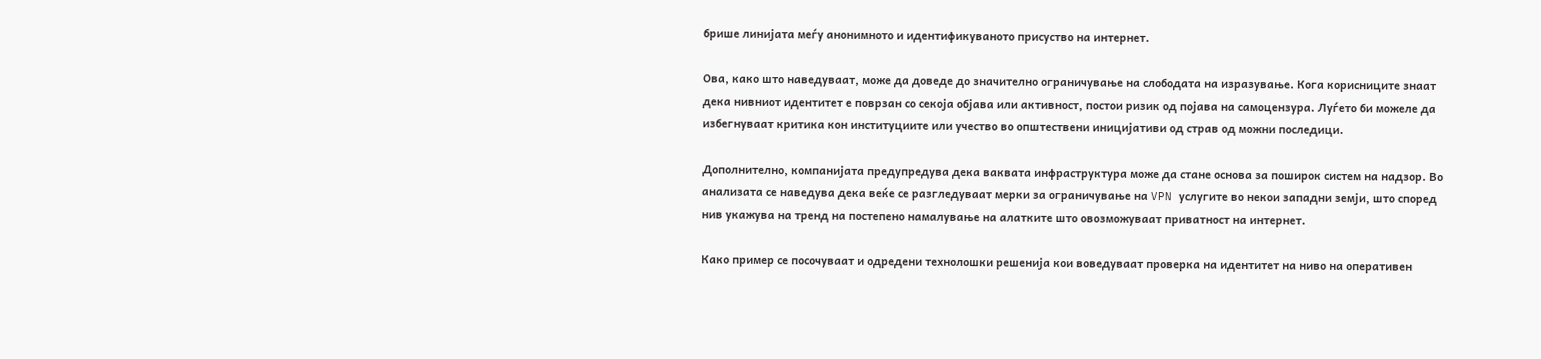брише линијата меѓу анонимното и идентификуваното присуство на интернет.

Ова, како што наведуваат, може да доведе до значително ограничување на слободата на изразување. Кога корисниците знаат дека нивниот идентитет е поврзан со секоја објава или активност, постои ризик од појава на самоцензура. Луѓето би можеле да избегнуваат критика кон институциите или учество во општествени иницијативи од страв од можни последици.

Дополнително, компанијата предупредува дека ваквата инфраструктура може да стане основа за поширок систем на надзор. Во анализата се наведува дека веќе се разгледуваат мерки за ограничување на VPN услугите во некои западни земји, што според нив укажува на тренд на постепено намалување на алатките што овозможуваат приватност на интернет.

Како пример се посочуваат и одредени технолошки решенија кои воведуваат проверка на идентитет на ниво на оперативен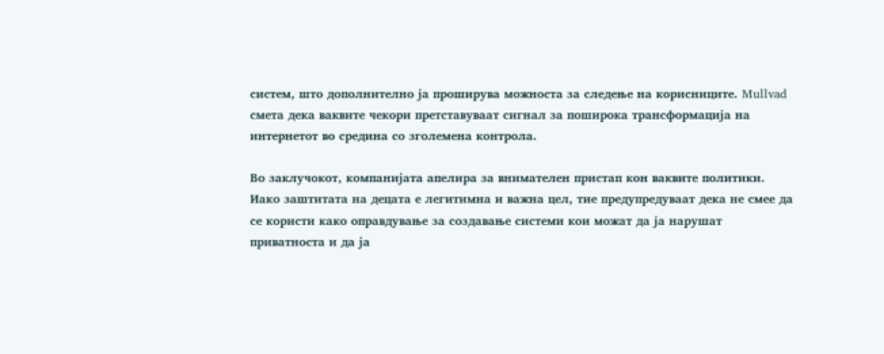систем, што дополнително ја проширува можноста за следење на корисниците. Mullvad смета дека ваквите чекори претставуваат сигнал за поширока трансформација на интернетот во средина со зголемена контрола.

Во заклучокот, компанијата апелира за внимателен пристап кон ваквите политики. Иако заштитата на децата е легитимна и важна цел, тие предупредуваат дека не смее да се користи како оправдување за создавање системи кои можат да ја нарушат приватноста и да ја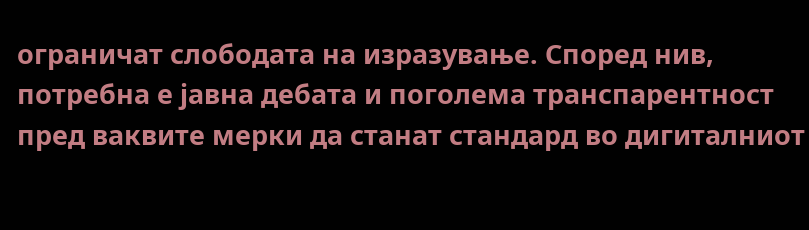ограничат слободата на изразување. Според нив, потребна е јавна дебата и поголема транспарентност пред ваквите мерки да станат стандард во дигиталниот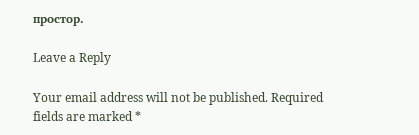простор.

Leave a Reply

Your email address will not be published. Required fields are marked *